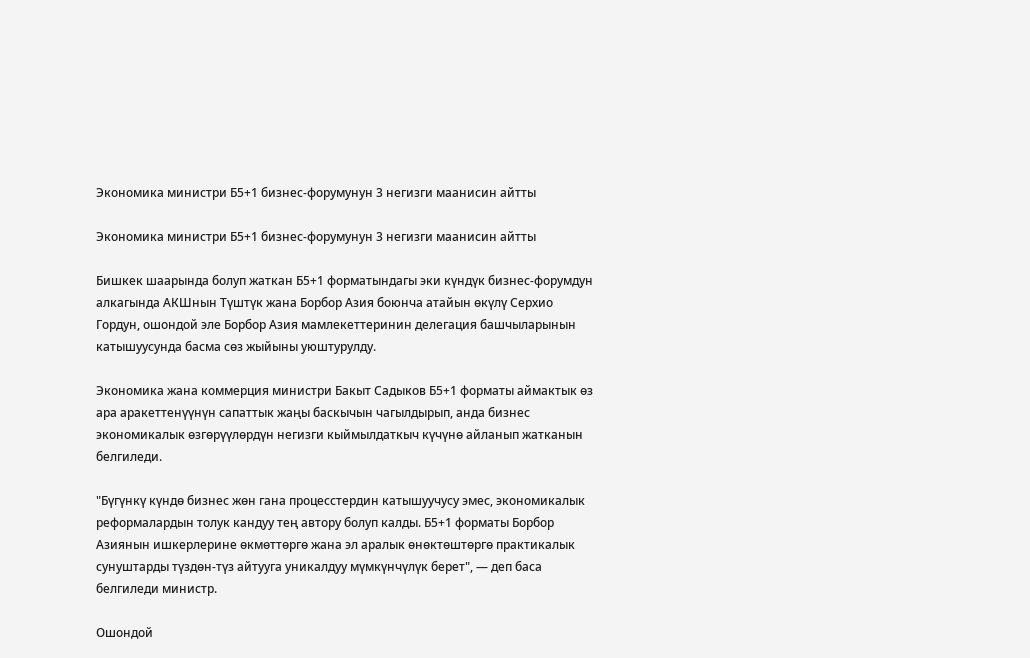Экономика министри Б5+1 бизнес-форумунун 3 негизги маанисин айтты

Экономика министри Б5+1 бизнес-форумунун 3 негизги маанисин айтты

Бишкек шаарында болуп жаткан Б5+1 форматындагы эки күндүк бизнес-форумдун алкагында АКШнын Түштүк жана Борбор Азия боюнча атайын өкүлү Серхио Гордун, ошондой эле Борбор Азия мамлекеттеринин делегация башчыларынын катышуусунда басма сөз жыйыны уюштурулду.

Экономика жана коммерция министри Бакыт Садыков Б5+1 форматы аймактык өз ара аракеттенүүнүн сапаттык жаңы баскычын чагылдырып, анда бизнес экономикалык өзгөрүүлөрдүн негизги кыймылдаткыч күчүнө айланып жатканын белгиледи.

"Бүгүнкү күндө бизнес жөн гана процесстердин катышуучусу эмес, экономикалык реформалардын толук кандуу тең автору болуп калды. Б5+1 форматы Борбор Азиянын ишкерлерине өкмөттөргө жана эл аралык өнөктөштөргө практикалык сунуштарды түздөн-түз айтууга уникалдуу мүмкүнчүлүк берет", — деп баса белгиледи министр.

Ошондой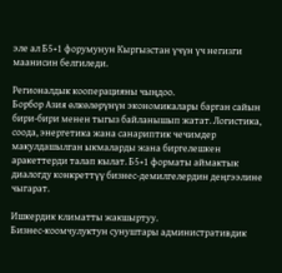эле ал Б5+1 форумунун Кыргызстан үчүн үч негизги маанисин белгиледи.

Регионалдык кооперацияны чыңдоо.
Борбор Азия өлкөлөрүнүн экономикалары барган сайын бири-бири менен тыгыз байланышып жатат. Логистика, соода, энергетика жана санариптик чечимдер макулдашылган ыкмаларды жана биргелешкен аракеттерди талап кылат. Б5+1 форматы аймактык диалогду конкреттүү бизнес-демилгелердин деңгээлине чыгарат.

Ишкердик климатты жакшыртуу.
Бизнес-коомчулуктун сунуштары административдик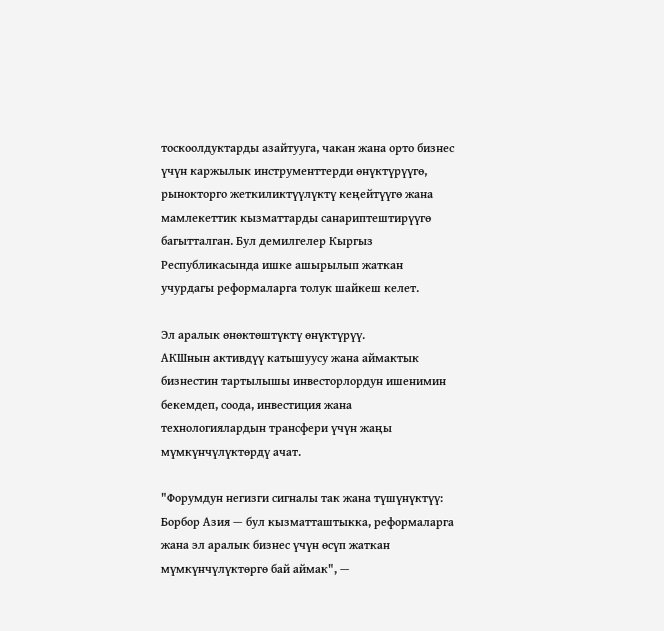тоскоолдуктарды азайтууга, чакан жана орто бизнес үчүн каржылык инструменттерди өнүктүрүүгө, рынокторго жеткиликтүүлүктү кеңейтүүгө жана мамлекеттик кызматтарды санариптештирүүгө багытталган. Бул демилгелер Кыргыз Республикасында ишке ашырылып жаткан учурдагы реформаларга толук шайкеш келет.

Эл аралык өнөктөштүктү өнүктүрүү.
АКШнын активдүү катышуусу жана аймактык бизнестин тартылышы инвесторлордун ишенимин бекемдеп, соода, инвестиция жана технологиялардын трансфери үчүн жаңы мүмкүнчүлүктөрдү ачат.

"Форумдун негизги сигналы так жана түшүнүктүү: Борбор Азия — бул кызматташтыкка, реформаларга жана эл аралык бизнес үчүн өсүп жаткан мүмкүнчүлүктөргө бай аймак", —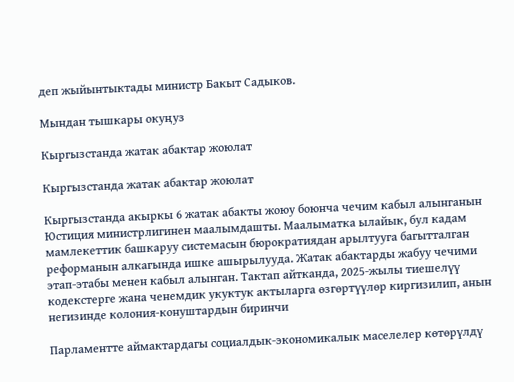деп жыйынтыктады министр Бакыт Садыков.

Мындан тышкары окуңуз

Кыргызстанда жатак абактар жоюлат

Кыргызстанда жатак абактар жоюлат

Кыргызстанда акыркы 6 жатак абакты жоюу боюнча чечим кабыл алынганын Юстиция министрлигинен маалымдашты. Маалыматка ылайык, бул кадам мамлекеттик башкаруу системасын бюрократиядан арылтууга багытталган реформанын алкагында ишке ашырылууда. Жатак абактарды жабуу чечими этап-этабы менен кабыл алынган. Тактап айтканда, 2025-жылы тиешелүү кодекстерге жана ченемдик укуктук актыларга өзгөртүүлөр киргизилип, анын негизинде колония-конуштардын биринчи

Парламентте аймактардагы социалдык-экономикалык маселелер көтөрүлдү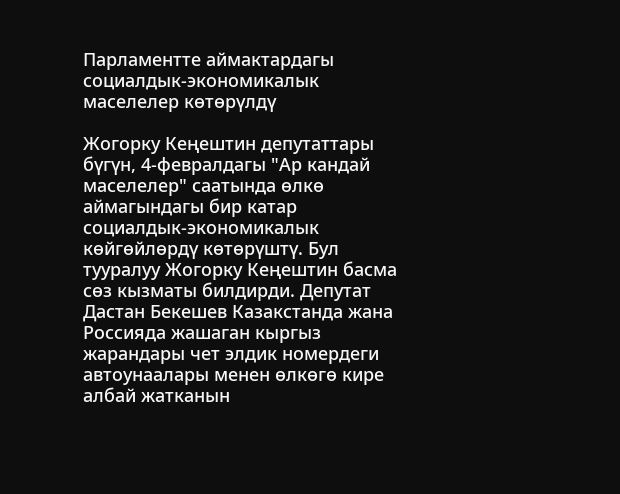Парламентте аймактардагы социалдык-экономикалык маселелер көтөрүлдү

Жогорку Кеңештин депутаттары бүгүн, 4-февралдагы "Ар кандай маселелер" саатында өлкө аймагындагы бир катар социалдык-экономикалык көйгөйлөрдү көтөрүштү. Бул тууралуу Жогорку Кеңештин басма сөз кызматы билдирди. Депутат Дастан Бекешев Казакстанда жана Россияда жашаган кыргыз жарандары чет элдик номердеги автоунаалары менен өлкөгө кире албай жатканын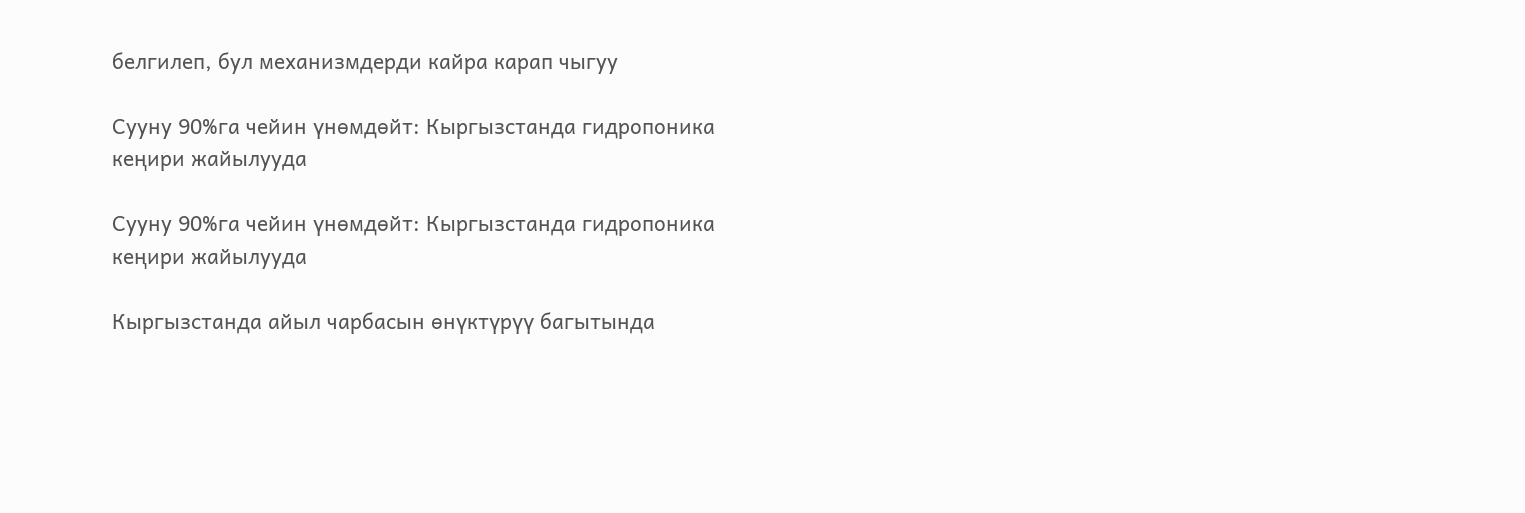белгилеп, бул механизмдерди кайра карап чыгуу

Сууну 90%га чейин үнөмдөйт: Кыргызстанда гидропоника кеңири жайылууда

Сууну 90%га чейин үнөмдөйт: Кыргызстанда гидропоника кеңири жайылууда

Кыргызстанда айыл чарбасын өнүктүрүү багытында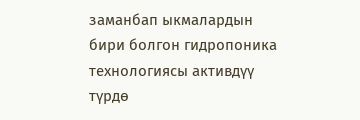заманбап ыкмалардын бири болгон гидропоника технологиясы активдүү түрдө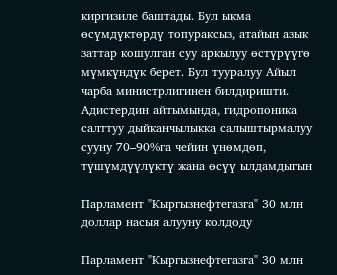киргизиле баштады. Бул ыкма өсүмдүктөрдү топураксыз, атайын азык заттар кошулган суу аркылуу өстүрүүгө мүмкүндүк берет. Бул тууралуу Айыл чарба министрлигинен билдиришти. Адистердин айтымында, гидропоника салттуу дыйканчылыкка салыштырмалуу сууну 70–90%га чейин үнөмдөп, түшүмдүүлүктү жана өсүү ылдамдыгын

Парламент "Кыргызнефтегазга" 30 млн доллар насыя алууну колдоду

Парламент "Кыргызнефтегазга" 30 млн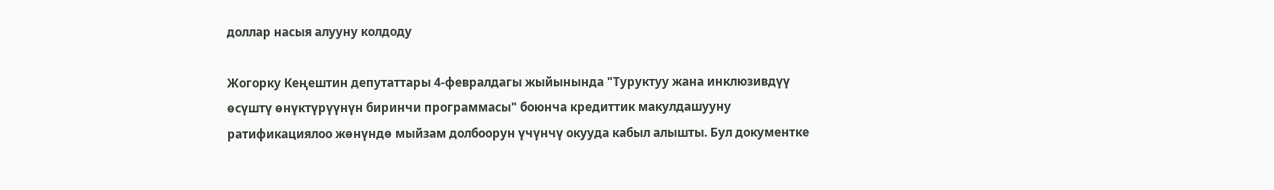доллар насыя алууну колдоду

Жогорку Кеңештин депутаттары 4-февралдагы жыйынында "Туруктуу жана инклюзивдүү өсүштү өнүктүрүүнүн биринчи программасы" боюнча кредиттик макулдашууну ратификациялоо жөнүндө мыйзам долбоорун үчүнчү окууда кабыл алышты. Бул документке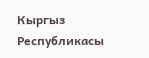Кыргыз Республикасы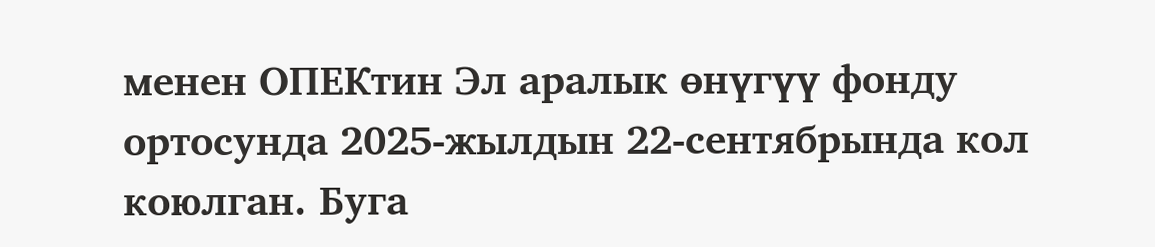менен ОПЕКтин Эл аралык өнүгүү фонду ортосунда 2025-жылдын 22-сентябрында кол коюлган. Буга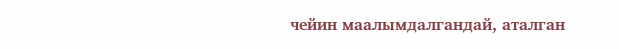чейин маалымдалгандай, аталган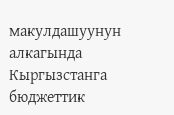макулдашуунун алкагында Кыргызстанга бюджеттик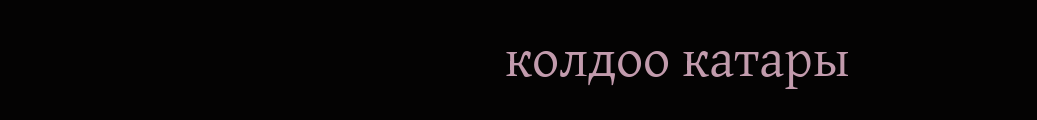колдоо катары